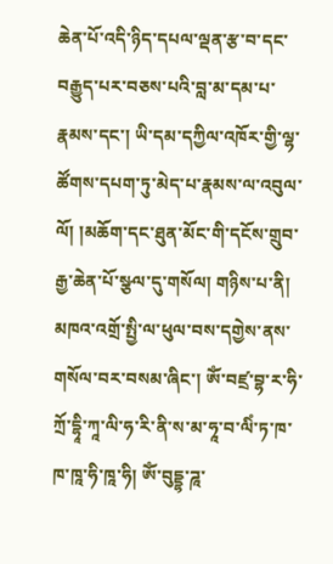ཆེན་པོ་འདི་ཉིད་དཔལ་ལྡན་རྩ་བ་དང་བརྒྱུད་པར་བཅས་པའི་བླ་མ་དམ་པ་རྣམས་དང་། ཡི་དམ་དཀྱིལ་འཁོར་གྱི་ལྷ་ཚོགས་དཔག་ཏུ་མེད་པ་རྣམས་ལ་འབུལ་ལོ། །མཆོག་དང་ཐུན་མོང་གི་དངོས་གྲུབ་རྒྱ་ཆེན་པོ་སྩལ་དུ་གསོལ། གཉིས་པ་ནི། མཁའ་འགྲོ་སྤྱི་ལ་ཕུལ་བས་དགྱེས་ནས་གསོལ་བར་བསམ་ཞིང་། ༀ་བཛྲ་བྷ་ར་ཧི་ཀྲོ་དྷཱི་ཀཱ་ལི་ཧ་རི་ནི་ས་མ་ཧཱ་བ་ལིཾ་ཏ་ཁ་ཁ་ཁཱ་ཧི་ཁཱ་ཧི། ༀ་བུདྡྷ་ཌཱ་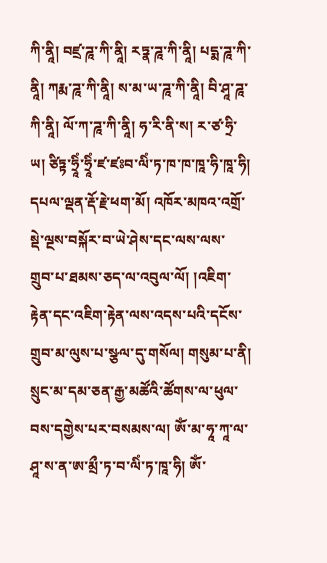ཀི་ནཱི། བཛྲ་ཌཱ་ཀི་ནཱི། རཏྣ་ཌཱ་ཀི་ནཱི། པདྨ་ཌཱ་ཀི་ནཱི། ཀརྨ་ཌཱ་ཀི་ནཱི། ས་མ་ཡ་ཌཱ་ཀི་ནཱི། བི་ཤཱ་ཌཱ་ཀི་ནཱི། ལོ་ཀ་ཌཱ་ཀི་ནཱི། ཧ་རི་ནི་ས། ར་ཙ་ཧྲི་ཡ། ཙིཏྟ་ཧྲཱིཾ་ཧྲཱིཾ་ཛ་ཛཿབ་ལིཾ་ཏ་ཁ་ཁ་ཁཱ་ཧི་ཁཱ་ཧི། དཔལ་ལྡན་རྡོ་རྗེ་ཕག་མོ། འཁོར་མཁའ་འགྲོ་སྡེ་ལྔས་བསྐོར་བ་ཡེ་ཤེས་དང་ལས་ལས་གྲུབ་པ་ཐམས་ཅད་ལ་འབུལ་ལོ། །འཇིག་རྟེན་དང་འཇིག་རྟེན་ལས་འདས་པའི་དངོས་གྲུབ་མ་ལུས་པ་སྩལ་དུ་གསོལ། གསུམ་པ་ནི། སྲུང་མ་དམ་ཅན་རྒྱ་མཚོའི་ཚོགས་ལ་ཕུལ་བས་དགྱེས་པར་བསམས་ལ། ༀ་མ་ཧཱ་ཀཱ་ལ་ཤཱ་ས་ན་ཨ་མྲྀ་ཏ་བ་ལིཾ་ཏ་ཁཱ་ཧི། ༀ་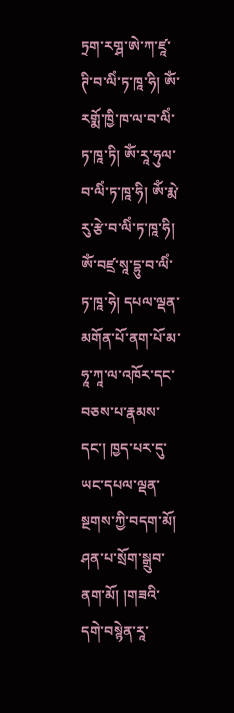ཏྲག་རགྴ་ཨེ་ཀ་ཛཱ་ཊི་བ་ལིཾ་ཏ་ཁཱ་ཧི། ༀ་རགྨོ་ཁྱི་ཁ་ལ་བ་ལིཾ་ཏ་ཁཱ་ཏི། ༀ་རཱ་ཧུལ་བ་ལིཾ་ཏ་ཁཱ་ཧི། ༀ་རྨེ་རུ་རྩེ་བ་ལིཾ་ཏ་ཁཱ་ཧི། ༀ་བཛྲ་སཱ་དྷུ་བ་ལིཾ་ཏ་ཁཱ་ཧེ། དཔལ་ལྡན་མགོན་པོ་ནག་པོ་མ་ཧཱ་ཀཱ་ལ་འཁོར་དང་བཅས་པ་རྣམས་དང་། ཁྱད་པར་དུ་ཡང་དཔལ་ལྡན་སྔགས་ཀྱི་བདག་མོ། ཤན་པ་སྲོག་སྒྲུབ་ནག་མོ། །གཟའི་དགེ་བསྙེན་རཱ་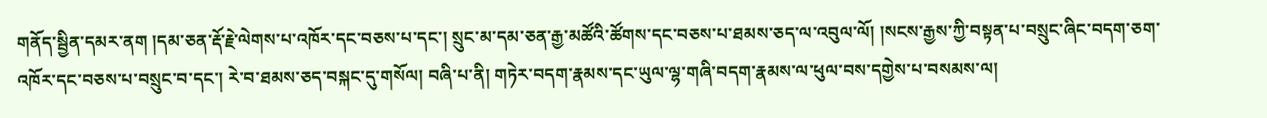གནོད་སྦྱིན་དམར་ནག །དམ་ཅན་རྡོ་རྗེ་ལེགས་པ་འཁོར་དང་བཅས་པ་དང་། སྲུང་མ་དམ་ཅན་རྒྱ་མཚོའི་ཚོགས་དང་བཅས་པ་ཐམས་ཅད་ལ་འབུལ་ལོ། །སངས་རྒྱས་ཀྱི་བསྟན་པ་བསྲུང་ཞིང་བདག་ཅག་འཁོར་དང་བཅས་པ་བསྲུང་བ་དང་། རེ་བ་ཐམས་ཅད་བསྐང་དུ་གསོལ། བཞི་པ་ནི། གཏེར་བདག་རྣམས་དང་ཡུལ་ལྷ་གཞི་བདག་རྣམས་ལ་ཕུལ་བས་དགྱེས་པ་བསམས་ལ།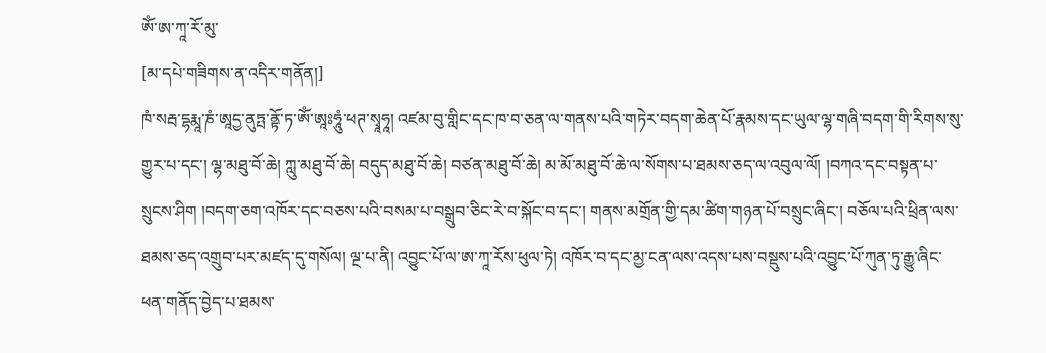ༀ་ཨ་ཀཱ་རོ་མུ་
[མ་དཔེ་གཟིགས་ན་འདིར་གནོན།]
ཁཾ་སརྦ་དྷརྨཱ་ཎཾ་ཨཱདྱ་ནུཏྤ་ནྟོ་ཏ་ༀ་ཨཱཿཧཱུཾ་ཕཊ་སྭཱཧཱ། འཛམ་བུ་གླིང་དང་ཁ་བ་ཅན་ལ་གནས་པའི་གཏེར་བདག་ཆེན་པོ་རྣམས་དང་ཡུལ་ལྷ་གཞི་བདག་གི་རིགས་སུ་གྱུར་པ་དང་། ལྷ་མཐུ་བོ་ཆེ། ཀླུ་མཐུ་བོ་ཆེ། བདུད་མཐུ་བོ་ཆེ། བཙན་མཐུ་བོ་ཆེ། མ་མོ་མཐུ་བོ་ཆེ་ལ་སོགས་པ་ཐམས་ཅད་ལ་འབུལ་ལོ། །བཀའ་དང་བསྟན་པ་སྲུངས་ཤིག །བདག་ཅག་འཁོར་དང་བཅས་པའི་བསམ་པ་བསྒྲུབ་ཅིང་རེ་བ་སྐོང་བ་དང་། གནས་མགྲོན་གྱི་དམ་ཚིག་གཉན་པོ་བསྲུང་ཞིང་། བཅོལ་པའི་ཕྲིན་ལས་ཐམས་ཅད་འགྲུབ་པར་མཛད་དུ་གསོལ། ལྔ་པ་ནི། འབྱུང་པོ་ལ་ཨ་ཀཱ་རོས་ཕུལ་ཏེ། འཁོར་བ་དང་མྱ་ངན་ལས་འདས་པས་བསྡུས་པའི་འབྱུང་པོ་ཀུན་ཏུ་རྒྱུ་ཞིང་ཕན་གནོད་བྱེད་པ་ཐམས་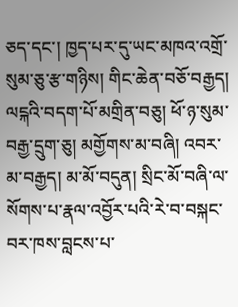ཅད་དང་། ཁྱད་པར་དུ་ཡང་མཁའ་འགྲོ་སུམ་ཅུ་རྩ་གཉིས། གིང་ཆེན་བཅོ་བརྒྱད། ལངྐའི་བདག་པོ་མགྲིན་བཅུ། ཕོ་ཉ་སུམ་བརྒྱ་དྲུག་ཅུ། མགྱོགས་མ་བཞི། འབར་མ་བརྒྱད། མ་མོ་བདུན། སྲིང་མོ་བཞི་ལ་སོགས་པ་རྣལ་འབྱོར་པའི་རེ་བ་བསྐང་བར་ཁས་བླངས་པ་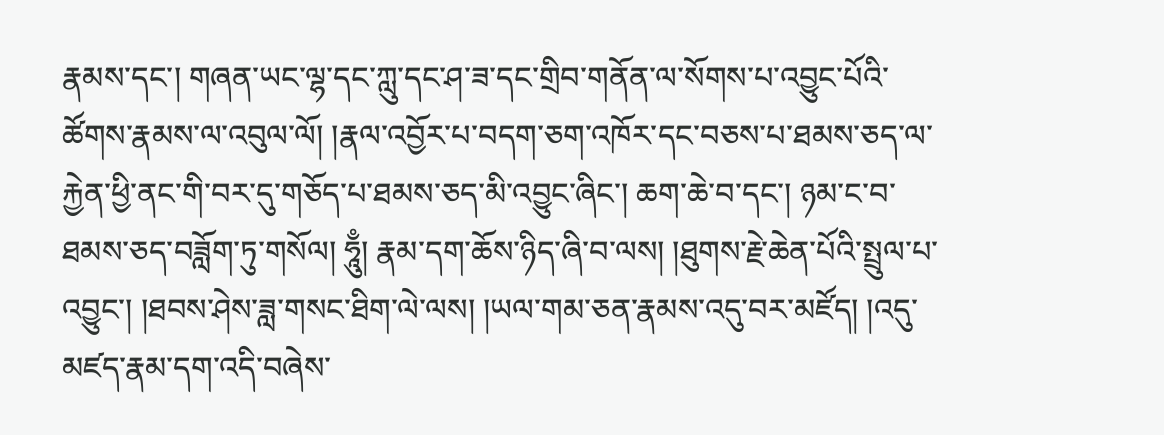རྣམས་དང་། གཞན་ཡང་ལྷ་དང་ཀླུ་དང་ཤ་ཟ་དང་གྲིབ་གནོན་ལ་སོགས་པ་འབྱུང་པོའི་ཚོགས་རྣམས་ལ་འབུལ་ལོ། །རྣལ་འབྱོར་པ་བདག་ཅག་འཁོར་དང་བཅས་པ་ཐམས་ཅད་ལ་རྐྱེན་ཕྱི་ནང་གི་བར་དུ་གཅོད་པ་ཐམས་ཅད་མི་འབྱུང་ཞིང་། ཆག་ཆེ་བ་དང་། ཉམ་ང་བ་ཐམས་ཅད་བཟློག་ཏུ་གསོལ། ཧཱུྃ། རྣམ་དག་ཆོས་ཉིད་ཞི་བ་ལས། །ཐུགས་རྗེ་ཆེན་པོའི་སྤྲུལ་པ་འབྱུང་། །ཐབས་ཤེས་ཟླ་གསང་ཐིག་ལེ་ལས། །ཡལ་གམ་ཅན་རྣམས་འདུ་བར་མཛོད། །འདུ་མཛད་རྣམ་དག་འདི་བཞེས་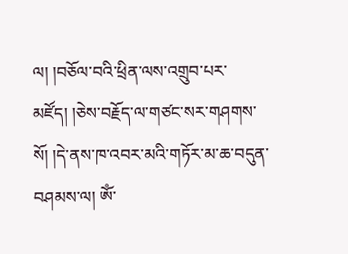ལ། །བཅོལ་བའི་ཕྲིན་ལས་འགྲུབ་པར་མཛོད། །ཅེས་བརྗོད་ལ་གཙང་སར་གཤགས་སོ། །དེ་ནས་ཁ་འབར་མའི་གཏོར་མ་ཆ་བདུན་བཤམས་ལ། ༀ་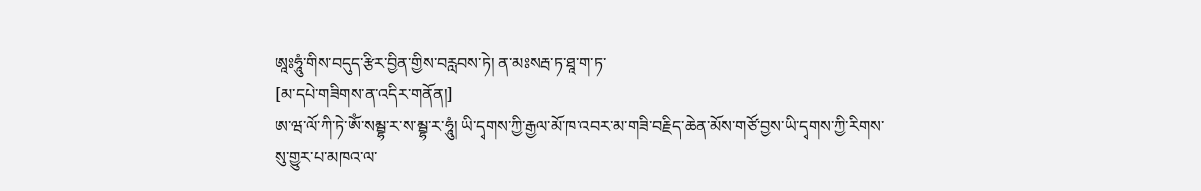ཨཱཿཧཱུཾ་གིས་བདུད་རྩིར་བྱིན་གྱིས་བརླབས་ཏེ། ན་མཿསརྦ་ཏ་ཐཱ་ག་ཏ་
[མ་དཔེ་གཟིགས་ན་འདིར་གནོན།]
ཨ་ཝ་ལོ་ཀི་ཏེ་ༀ་སམྦྷ་ར་ས་མྦྷ་ར་ཧཱུཾ། ཡི་དྭགས་ཀྱི་རྒྱལ་མོ་ཁ་འབར་མ་གཟི་བརྗིད་ཆེན་མོས་གཙོ་བྱས་ཡི་དྭགས་ཀྱི་རིགས་སུ་གྱུར་པ་མཁའ་ལ་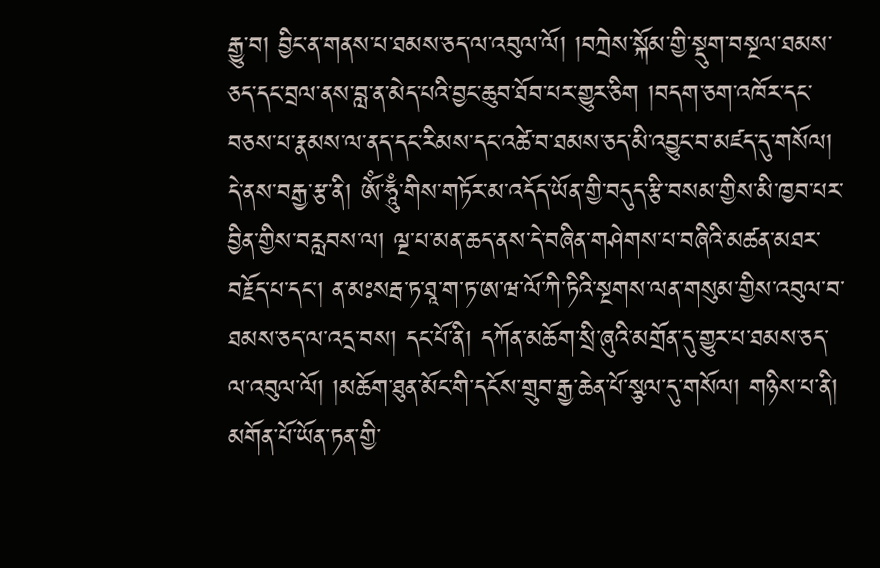རྒྱུ་བ། བྱིང་ན་གནས་པ་ཐམས་ཅད་ལ་འབུལ་ལོ། །བཀྲེས་སྐོམ་གྱི་སྡུག་བསྔལ་ཐམས་ཅད་དང་བྲལ་ནས་བླ་ན་མེད་པའི་བྱང་ཆུབ་ཐོབ་པར་གྱུར་ཅིག །བདག་ཅག་འཁོར་དང་བཅས་པ་རྣམས་ལ་ནད་དང་རིམས་དང་འཚེ་བ་ཐམས་ཅད་མི་འབྱུང་བ་མཛད་དུ་གསོལ། དེ་ནས་བརྒྱ་རྩ་ནི། ༀ་ཧཱུྃ་གིས་གཏོར་མ་འདོད་ཡོན་གྱི་བདུད་རྩི་བསམ་གྱིས་མི་ཁྱབ་པར་བྱིན་གྱིས་བརླབས་ལ། ལྔ་པ་མན་ཆད་ནས་དེ་བཞིན་གཤེགས་པ་བཞིའི་མཚན་མཐར་བརྗོད་པ་དང་། ན་མཿསརྦ་ཏ་ཐཱ་ག་ཏ་ཨ་ཝ་ལོ་ཀི་ཏིའི་སྔགས་ལན་གསུམ་གྱིས་འབུལ་བ་ཐམས་ཅད་ལ་འདྲ་བས། དང་པོ་ནི། དཀོན་མཆོག་སྲི་ཞུའི་མགྲོན་དུ་གྱུར་པ་ཐམས་ཅད་ལ་འབུལ་ལོ། །མཆོག་ཐུན་མོང་གི་དངོས་གྲུབ་རྒྱ་ཆེན་པོ་སྩལ་དུ་གསོལ། གཉིས་པ་ནི། མགོན་པོ་ཡོན་ཏན་གྱི་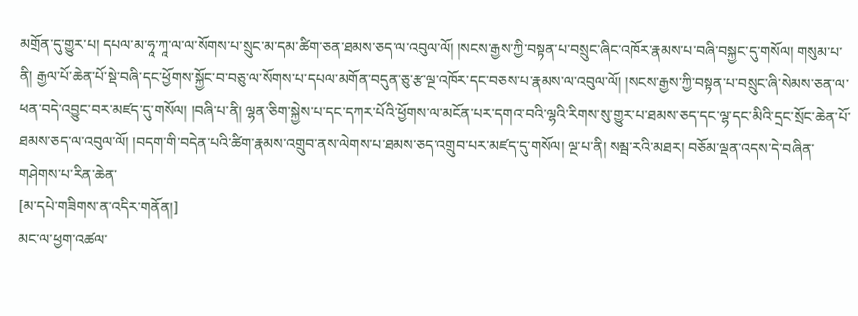མགྲོན་དུ་གྱུར་པ། དཔལ་མ་ཧཱ་ཀཱ་ལ་ལ་སོགས་པ་སྲུང་མ་དམ་ཚིག་ཅན་ཐམས་ཅད་ལ་འབུལ་ལོ། །སངས་རྒྱས་ཀྱི་བསྟན་པ་བསྲུང་ཞིང་འཁོར་རྣམས་པ་བཞི་བསྐྱང་དུ་གསོལ། གསུམ་པ་ནི། རྒྱལ་པོ་ཆེན་པོ་སྡེ་བཞི་དང་ཕྱོགས་སྐྱོང་བ་བཅུ་ལ་སོགས་པ་དཔལ་མགོན་བདུན་ཅུ་རྩ་ལྔ་འཁོར་དང་བཅས་པ་རྣམས་ལ་འབུལ་ལོ། །སངས་རྒྱས་ཀྱི་བསྟན་པ་བསྲུང་ཞི་སེམས་ཅན་ལ་ཕན་བདེ་འབྱུང་བར་མཛད་དུ་གསོལ། །བཞི་པ་ནི། ལྷན་ཅིག་སྐྱེས་པ་དང་དཀར་པོའི་ཕྱོགས་ལ་མངོན་པར་དགའ་བའི་ལྷའི་རིགས་སུ་གྱུར་པ་ཐམས་ཅད་དང་ལྷ་དང་མིའི་དྲང་སྲོང་ཆེན་པོ་ཐམས་ཅད་ལ་འབུལ་ལོ། །བདག་གི་བདེན་པའི་ཚིག་རྣམས་འགྲུབ་ནས་ལེགས་པ་ཐམས་ཅད་འགྲུབ་པར་མཛད་དུ་གསོལ། ལྔ་པ་ནི། སམྦ་རའི་མཐར། བཅོམ་ལྡན་འདས་དེ་བཞིན་གཤེགས་པ་རིན་ཆེན་
[མ་དཔེ་གཟིགས་ན་འདིར་གནོན།]
མང་ལ་ཕྱག་འཚལ་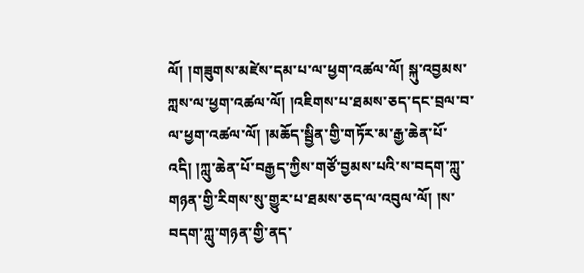ལོ། །གཟུགས་མཛེས་དམ་པ་ལ་ཕྱག་འཚལ་ལོ། སྐུ་འབྱམས་ཀླས་ལ་ཕྱག་འཚལ་ལོ། །འཇིགས་པ་ཐམས་ཅད་དང་བྲལ་བ་ལ་ཕྱག་འཚལ་ལོ། །མཆོད་སྦྱིན་གྱི་གཏོར་མ་རྒྱ་ཆེན་པོ་འདི། །ཀླུ་ཆེན་པོ་བརྒྱད་ཀྱིས་གཙོ་བྱམས་པའི་ས་བདག་ཀླུ་གཉན་གྱི་རིགས་སུ་གྱུར་པ་ཐམས་ཅད་ལ་འབུལ་ལོ། །ས་བདག་ཀླུ་གཉན་གྱི་ནད་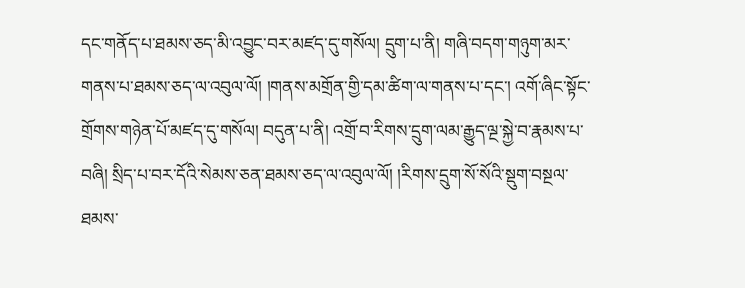དང་གནོད་པ་ཐམས་ཅད་མི་འབྱུང་བར་མཛད་དུ་གསོལ། དྲུག་པ་ནི། གཞི་བདག་གཉུག་མར་གནས་པ་ཐམས་ཅད་ལ་འབུལ་ལོ། །གནས་མགྲོན་གྱི་དམ་ཚིག་ལ་གནས་པ་དང་། འགོ་ཞིང་སྟོང་གྲོགས་གཉེན་པོ་མཛད་དུ་གསོལ། བདུན་པ་ནི། འགྲོ་བ་རིགས་དྲུག་ལམ་རྒྱུད་ལྔ་སྐྱེ་བ་རྣམས་པ་བཞི། སྲིད་པ་བར་དོའི་སེམས་ཅན་ཐམས་ཅད་ལ་འབུལ་ལོ། །རིགས་དྲུག་སོ་སོའི་སྡུག་བསྔལ་ཐམས་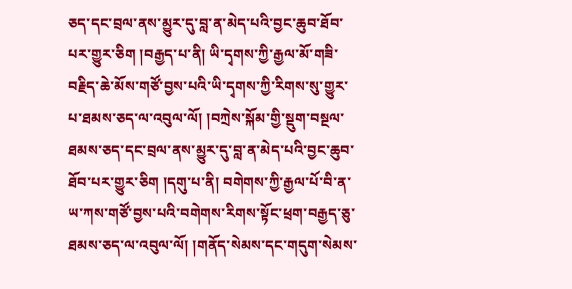ཅད་དང་བྲལ་ནས་མྱུར་དུ་བླ་ན་མེད་པའི་བྱང་ཆུབ་ཐོབ་པར་གྱུར་ཅིག །བརྒྱད་པ་ནི། ཡི་དྭགས་ཀྱི་རྒྱལ་མོ་གཟི་བརྗིད་ཆེ་མོས་གཙོ་བྱས་པའི་ཡི་དྭགས་ཀྱི་རིགས་སུ་གྱུར་པ་ཐམས་ཅད་ལ་འབུལ་ལོ། །བཀྲེས་སྐོམ་གྱི་སྡུག་བསྔལ་ཐམས་ཅད་དང་བྲལ་ནས་མྱུར་དུ་བླ་ན་མེད་པའི་བྱང་ཆུབ་ཐོབ་པར་གྱུར་ཅིག །དགུ་པ་ནི། བགེགས་ཀྱི་རྒྱལ་པོ་བི་ན་ཡ་ཀས་གཙོ་བྱས་པའི་བགེགས་རིགས་སྟོང་ཕྲག་བརྒྱད་ཅུ་ཐམས་ཅད་ལ་འབུལ་ལོ། །གནོད་སེམས་དང་གདུག་སེམས་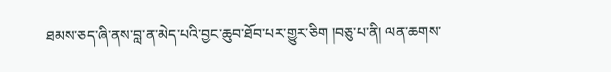ཐམས་ཅད་ཞི་ནས་བླ་ན་མེད་པའི་བྱང་ཆུབ་ཐོབ་པར་གྱུར་ཅིག །བཅུ་པ་ནི། ལན་ཆགས་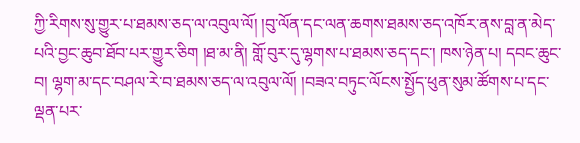ཀྱི་རིགས་སུ་གྱུར་པ་ཐམས་ཅད་ལ་འབུལ་ལོ། །བུ་ལོན་དང་ལན་ཆགས་ཐམས་ཅད་འཁོར་ནས་བླ་ན་མེད་པའི་བྱང་ཆུབ་ཐོབ་པར་གྱུར་ཅིག །ཐ་མ་ནི། གློ་བུར་དུ་ལྷགས་པ་ཐམས་ཅད་དང་། ཁས་ཉེན་པ། དབང་ཆུང་བ། ལྷག་མ་དང་བཤལ་རེ་བ་ཐམས་ཅད་ལ་འབུལ་ལོ། །བཟའ་བཏུང་ལོངས་སྤྱོད་ཕུན་སུམ་ཚོགས་པ་དང་ལྡན་པར་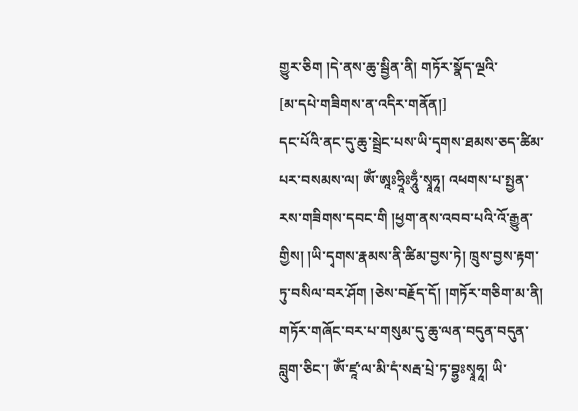གྱུར་ཅིག །དེ་ནས་ཆུ་སྦྱིན་ནི། གཏོར་སྣོད་ལྔའི་
[མ་དཔེ་གཟིགས་ན་འདིར་གནོན།]
དང་པོའི་ནང་དུ་ཆུ་སྦྲེང་པས་ཡི་དྭགས་ཐམས་ཅད་ཚིམ་པར་བསམས་ལ། ༀ་ཨཱཿཧྲཱིཿཧཱུྃ་སྭཱཧཱ། འཕགས་པ་སྤྱན་རས་གཟིགས་དབང་གི །ཕྱག་ནས་འབབ་པའི་འོ་རྒྱུན་གྱིས། །ཡི་དྭགས་རྣམས་ནི་ཚིམ་བྱས་ཏེ། ཁྲུས་བྱས་རྟག་ཏུ་བསིལ་བར་ཤོག །ཅེས་བརྗོད་དོ། །གཏོར་གཅིག་མ་ནི། གཏོར་གཞོང་བར་པ་གསུམ་དུ་ཆུ་ལན་བདུན་བདུན་བླུག་ཅིང་། ༀ་ཛཱ་ལ་མི་དཾ་སརྦ་པྲེ་ཏ་བྷྱཿསྭཱཧཱ། ཡི་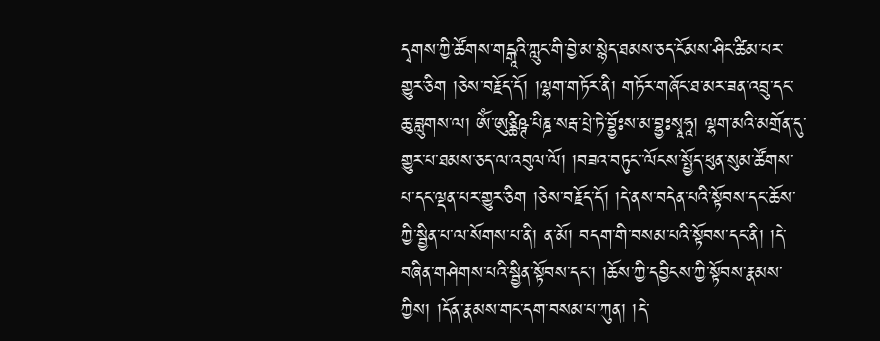དྭགས་ཀྱི་ཚོགས་གདྒཱའི་ཀླུང་གི་བྱེ་མ་སྙེད་ཐམས་ཅད་ངོམས་ཤིང་ཚིམ་པར་གྱུར་ཅིག །ཅེས་བརྗོད་དོ། །ལྷག་གཏོར་ནི། གཏོར་གཞོང་ཐ་མར་ཟན་འབྲུ་དང་ཆུ་བླུགས་ལ། ༀ་ཨུཙྪིཥྚ་པིཎྜ་སརྦ་པྲེ་ཏེ་བྷྱོཿས་མ་བྷྱཿསྭཱཧཱ། ལྷག་མའི་མགྲོན་དུ་གྱུར་པ་ཐམས་ཅད་ལ་འབུལ་ལོ། །བཟའ་བཏུང་་ལོངས་སྤྱོད་ཕུན་སུམ་ཚོགས་པ་དང་ལྡན་པར་གྱུར་ཅིག །ཅེས་བརྗོད་དོ། །དེ་ནས་བདེན་པའི་སྟོབས་དང་ཆོས་ཀྱི་སྦྱིན་པ་ལ་སོགས་པ་ནི། ན་མོ། བདག་གི་བསམ་པའི་སྟོབས་དང་ནི། །དེ་བཞིན་གཤེགས་པའི་སྦྱིན་སྟོབས་དང་། །ཆོས་ཀྱི་དབྱིངས་ཀྱི་སྟོབས་རྣམས་ཀྱིས། །དོན་རྣམས་གང་དག་བསམ་པ་ཀུན། །དེ་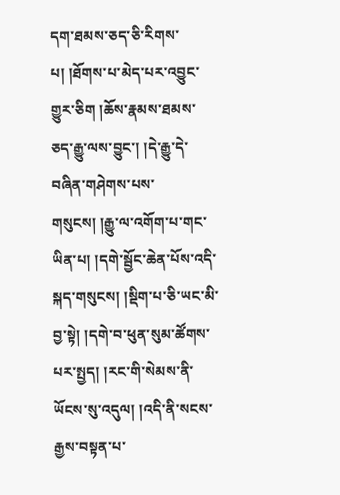དག་ཐམས་ཅད་ཅི་རིགས་པ། །ཐོགས་པ་མེད་པར་འབྱུང་གྱུར་ཅིག །ཆོས་རྣམས་ཐམས་ཅད་རྒྱུ་ལས་བྱུང་། །དེ་རྒྱུ་དེ་བཞིན་གཤེགས་པས་གསུངས། །རྒྱུ་ལ་འགོག་པ་གང་ཡིན་པ། །དགེ་སྦྱོང་ཆེན་པོས་འདི་སྐད་གསུངས། །སྡིག་པ་ཅི་ཡང་མི་བྱ་སྟེ། །དགེ་བ་ཕུན་སུམ་ཚོགས་པར་སྤྱད། །རང་གི་སེམས་ནི་ཡོངས་སུ་འདུལ། །འདི་ནི་སངས་རྒྱས་བསྟན་པ་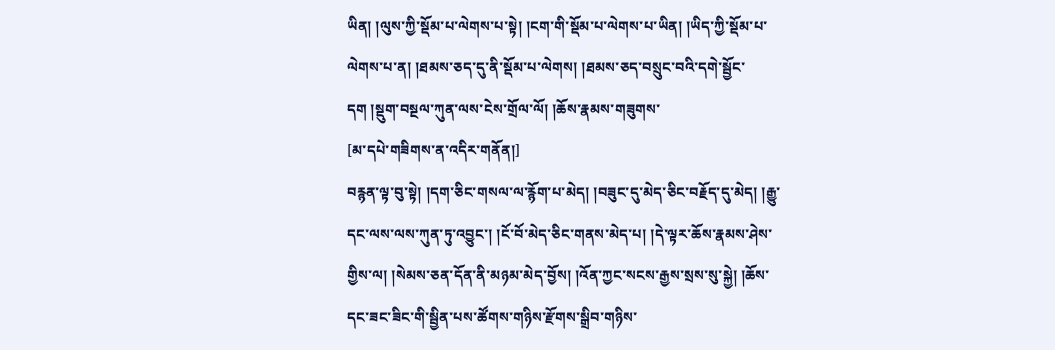ཡིན། །ལུས་ཀྱི་སྡོམ་པ་ལེགས་པ་སྟེ། །ངག་གི་སྡོམ་པ་ལེགས་པ་ཡིན། །ཡིད་ཀྱི་སྡོམ་པ་ལེགས་པ་ན། །ཐམས་ཅད་དུ་ནི་སྡོམ་པ་ལེགས། །ཐམས་ཅད་བསྲུང་བའི་དགེ་སྦྱོང་དག །སྡུག་བསྔལ་ཀུན་ལས་ངེས་གྲོལ་ལོ། །ཆོས་རྣམས་གཟུགས་
[མ་དཔེ་གཟིགས་ན་འདིར་གནོན།]
བརྙན་ལྟ་བུ་སྟེ། །དག་ཅིང་གསལ་ལ་རྙོག་པ་མེད། །བཟུང་དུ་མེད་ཅིང་བརྗོད་དུ་མེད། །རྒྱུ་དང་ལས་ལས་ཀུན་ཏུ་འབྱུང་། །ངོ་བོ་མེད་ཅིང་གནས་མེད་པ། །དེ་ལྟར་ཆོས་རྣམས་ཤེས་གྱིས་ལ། །སེམས་ཅན་དོན་ནི་མཉམ་མེད་བྱོས། །འོན་ཀྱང་སངས་རྒྱས་སྲས་སུ་སྐྱེ། །ཆོས་དང་ཟང་ཟིང་གི་སྦྱིན་པས་ཚོགས་གཉིས་རྫོགས་སྒྲིབ་གཉིས་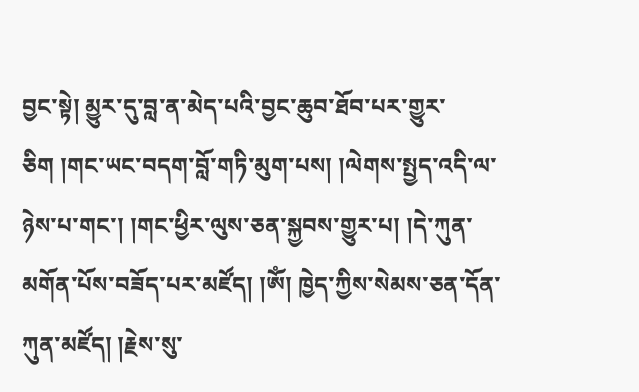བྱང་སྟེ། མྱུར་དུ་བླ་ན་མེད་པའི་བྱང་ཆུབ་ཐོབ་པར་གྱུར་ཅིག །གང་ཡང་བདག་བློ་གཏི་མུག་པས། །ལེགས་སྤྱད་འདི་ལ་ཉེས་པ་གང་། །གང་ཕྱིར་ལུས་ཅན་སྐྱབས་གྱུར་པ། །དེ་ཀུན་མགོན་པོས་བཟོད་པར་མཛོད། །ༀ། ཁྱེད་ཀྱིས་སེམས་ཅན་དོན་ཀུན་མཛོད། །རྗེས་སུ་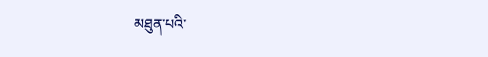མཐུན་པའི་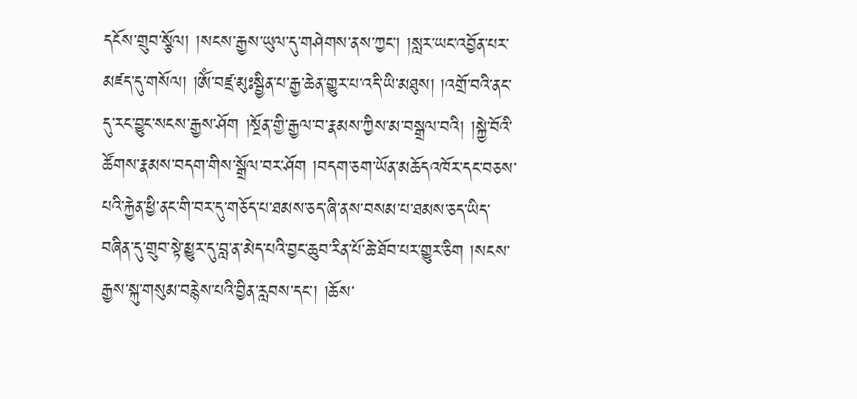དངོས་གྲུབ་སྩོལ། །སངས་རྒྱས་ཡུལ་དུ་གཤེགས་ནས་ཀྱང་། །སླར་ཡང་འབྱོན་པར་མཛད་དུ་གསོལ། །ༀ་བཛྲ་མུཿསྦྱིན་པ་རྒྱ་ཆེན་གྱུར་པ་འདི་ཡི་མཐུས། །འགྲོ་བའི་ནང་དུ་རང་བྱུང་སངས་རྒྱས་ཤོག །སྔོན་གྱི་རྒྱལ་བ་རྣམས་ཀྱིས་མ་བསྒྲལ་བའི། །སྐྱེ་བོའི་ཚོགས་རྣམས་བདག་གིས་སྒྲོལ་བར་ཤོག །བདག་ཅག་ཡོན་མཆོདའཁོར་དང་བཅས་པའི་རྐྱེན་ཕྱི་ནང་གི་བར་དུ་གཅོད་པ་ཐམས་ཅད་ཞི་ནས་བསམ་པ་ཐམས་ཅད་ཡིད་བཞིན་དུ་གྲུབ་སྟེ་མྱུར་དུ་བླ་ན་མེད་པའི་བྱང་ཆུབ་རིན་པོ་ཆེ་ཐོབ་པར་གྱུར་ཅིག །སངས་རྒྱས་སྐུ་གསུམ་བརྙེས་པའི་བྱིན་རླབས་དང་། །ཆོས་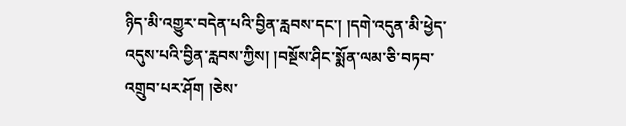ཉིད་མི་འགྱུར་བདེན་པའི་བྱིན་རླབས་དང་། །དགེ་འདུན་མི་ཕྱེད་འདུས་པའི་བྱིན་རླབས་ཀྱིས། །བསྔོས་ཤིང་སྨོན་ལམ་ཅི་བཏབ་འགྲུབ་པར་ཤོག །ཅེས་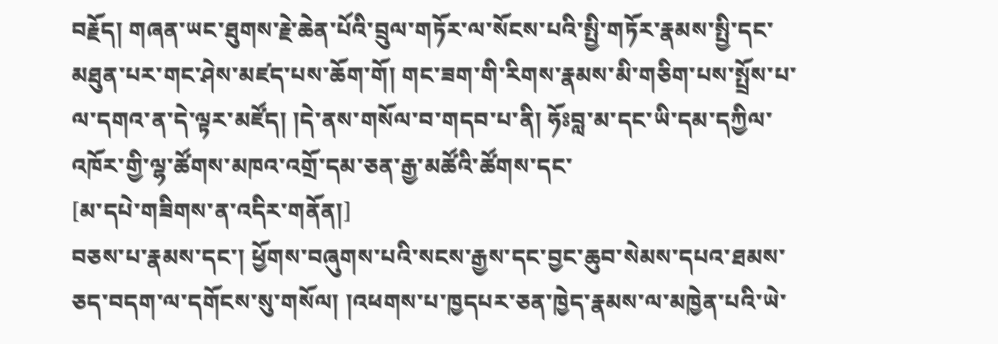བརྗོད། གཞན་ཡང་ཐུགས་རྗེ་ཆེན་པོའི་བྲུལ་གཏོར་ལ་སོངས་པའི་སྤྱི་གཏོར་རྣམས་སྤྱི་དང་མཐུན་པར་གང་ཤེས་མཛད་པས་ཆོག་གོ། གང་ཟག་གི་རིགས་རྣམས་མི་གཅིག་པས་སྤྲོས་པ་ལ་དགའ་ན་དེ་ལྟར་མཛོད། །དེ་ནས་གསོལ་བ་གདབ་པ་ནི། ཧོཿབླ་མ་དང་ཡི་དམ་དཀྱིལ་འཁོར་གྱི་ལྷ་ཚོགས་མཁའ་འགྲོ་དམ་ཅན་རྒྱ་མཚོའི་ཚོགས་དང་
[མ་དཔེ་གཟིགས་ན་འདིར་གནོན།]
བཅས་པ་རྣམས་དང་། ཕྱོགས་བཞུགས་པའི་སངས་རྒྱས་དང་བྱང་ཆུབ་སེམས་དཔའ་ཐམས་ཅད་བདག་ལ་དགོངས་སུ་གསོལ། །འཕགས་པ་ཁྱདཔར་ཅན་ཁྱེད་རྣམས་ལ་མཁྱེན་པའི་ཡེ་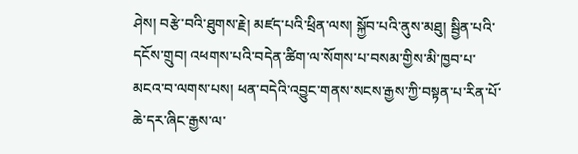ཤེས། བརྩེ་བའི་ཐུགས་རྗེ། མཛད་པའི་ཕྲིན་ལས། སྐྱོབ་པའི་ནུས་མཐུ། སྦྱིན་པའི་དངོས་གྲུབ། འཕགས་པའི་བདེན་ཚིག་ལ་སོགས་པ་བསམ་གྱིས་མི་ཁྱབ་པ་མངའ་བ་ལགས་པས། ཕན་བདེའི་འབྱུང་གནས་སངས་རྒྱས་ཀྱི་བསྟན་པ་རིན་པོ་ཆེ་དར་ཞིང་རྒྱས་ལ་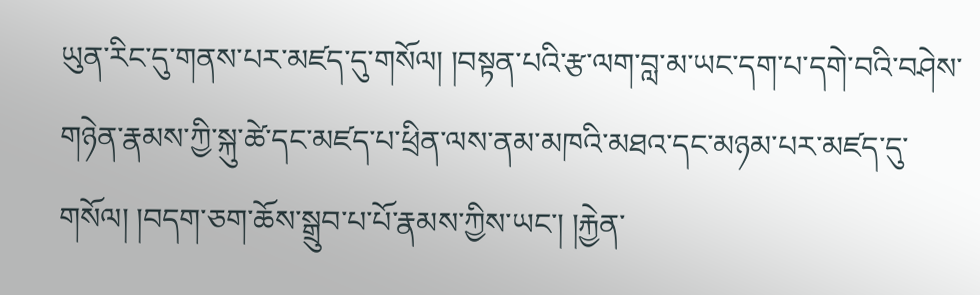ཡུན་རིང་དུ་གནས་པར་མཛད་དུ་གསོལ། །བསྟན་པའི་རྩ་ལག་བླ་མ་ཡང་དག་པ་དགེ་བའི་བཤེས་གཉེན་རྣམས་ཀྱི་སྐུ་ཚེ་དང་མཛད་པ་ཕྲིན་ལས་ནམ་མཁའི་མཐའ་དང་མཉམ་པར་མཛད་དུ་གསོལ། །བདག་ཅག་ཆོས་སྒྲུབ་པ་པོ་རྣམས་ཀྱིས་ཡང་། །རྐྱེན་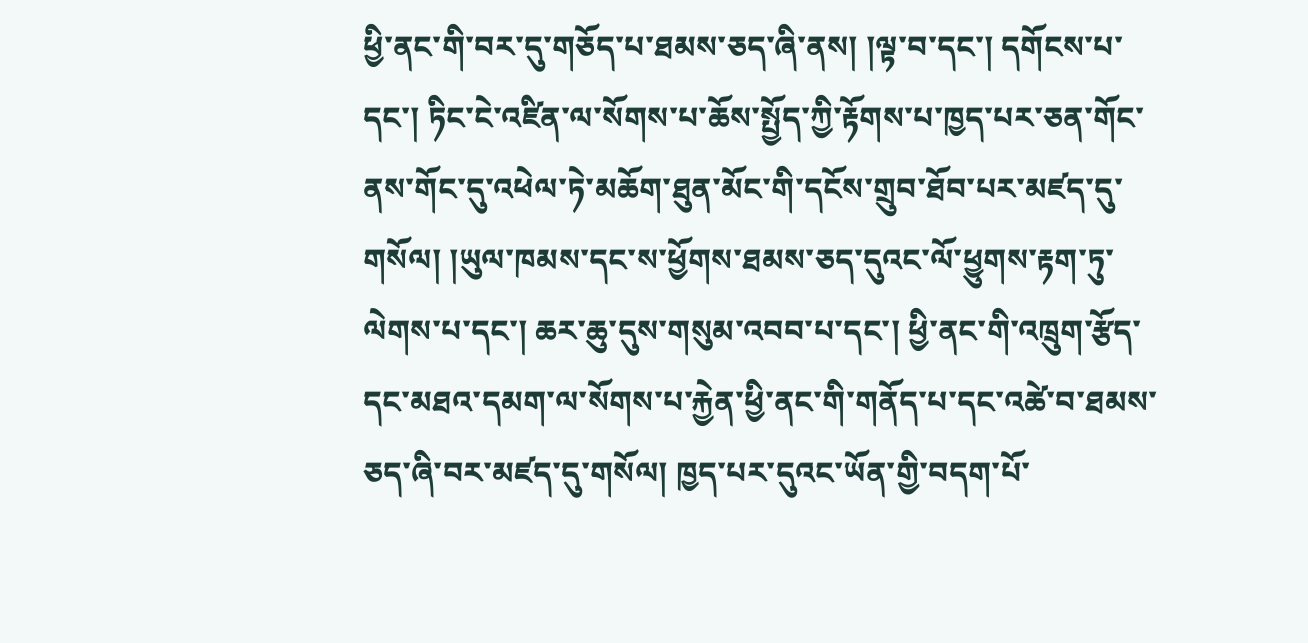ཕྱི་ནང་གི་བར་དུ་གཅོད་པ་ཐམས་ཅད་ཞི་ནས། །ལྟ་བ་དང་། དགོངས་པ་དང་། ཏིང་ངེ་འཛིན་ལ་སོགས་པ་ཆོས་སྤྱོད་ཀྱི་རྟོགས་པ་ཁྱད་པར་ཅན་གོང་ནས་གོང་དུ་འཕེལ་ཏེ་མཆོག་ཐུན་མོང་གི་དངོས་གྲུབ་ཐོབ་པར་མཛད་དུ་གསོལ། །ཡུལ་ཁམས་དང་ས་ཕྱོགས་ཐམས་ཅད་དུའང་ལོ་ཕྱུགས་རྟག་ཏུ་ལེགས་པ་དང་། ཆར་ཆུ་དུས་གསུམ་འབབ་པ་དང་། ཕྱི་ནང་གི་འཁྲུག་རྩོད་དང་མཐའ་དམག་ལ་སོགས་པ་རྐྱེན་ཕྱི་ནང་གི་གནོད་པ་དང་འཚེ་བ་ཐམས་ཅད་ཞི་བར་མཛད་དུ་གསོལ། ཁྱད་པར་དུའང་ཡོན་གྱི་བདག་པོ་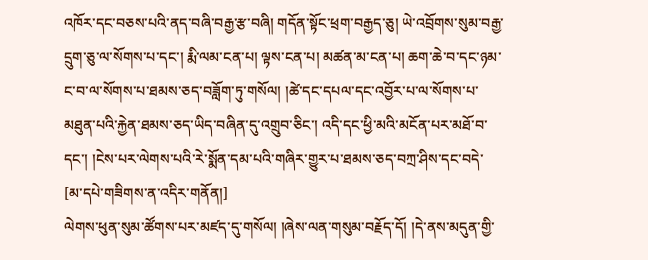འཁོར་དང་བཅས་པའི་ནད་བཞི་བརྒྱ་རྩ་བཞི། གདོན་སྟོང་ཕྲག་བརྒྱད་ཅུ། ཡེ་འབྲོགས་སུམ་བརྒྱ་དྲུག་ཅུ་ལ་སོགས་པ་དང་། རྨི་ལམ་ངན་པ། ལྟས་ངན་པ། མཚན་མ་ངན་པ། ཆག་ཆེ་བ་དང་ཉམ་ང་བ་ལ་སོགས་པ་ཐམས་ཅད་བཟློག་ཏུ་གསོལ། །ཚེ་དང་དཔལ་དང་འབྱོར་པ་ལ་སོགས་པ་མཐུན་པའི་རྐྱེན་ཐམས་ཅད་ཡིད་བཞིན་དུ་འགྲུབ་ཅིང་། འདི་དང་ཕྱི་མའི་མངོན་པར་མཐོ་བ་དང་། །ངེས་པར་ལེགས་པའི་རེ་སྨོན་དམ་པའི་གཞིར་གྱུར་པ་ཐམས་ཅད་བཀྲ་ཤིས་དང་བདེ་
[མ་དཔེ་གཟིགས་ན་འདིར་གནོན།]
ལེགས་ཕུན་སུམ་ཚོགས་པར་མཛད་དུ་གསོལ། །ཞེས་ལན་གསུམ་བརྗོད་དོ། །དེ་ནས་མདུན་གྱི་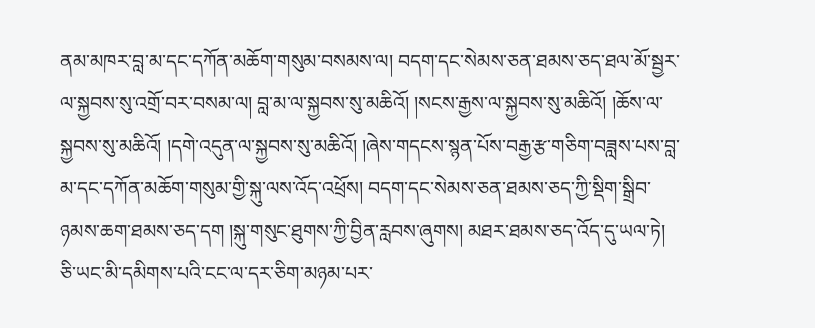ནམ་མཁར་བླ་མ་དང་དཀོན་མཆོག་གསུམ་བསམས་ལ། བདག་དང་སེམས་ཅན་ཐམས་ཅད་ཐལ་མོ་སྦྱར་ལ་སྐྱབས་སུ་འགྲོ་བར་བསམ་ལ། བླ་མ་ལ་སྐྱབས་སུ་མཆིའོ། །སངས་རྒྱས་ལ་སྐྱབས་སུ་མཆིའོ། །ཆོས་ལ་སྐྱབས་སུ་མཆིའོ། །དགེ་འདུན་ལ་སྐྱབས་སུ་མཆིའོ། །ཞེས་གདངས་སྙན་པོས་བརྒྱ་རྩ་གཅིག་བཟླས་པས་བླ་མ་དང་དཀོན་མཆོག་གསུམ་གྱི་སྐུ་ལས་འོད་འཕྲོས། བདག་དང་སེམས་ཅན་ཐམས་ཅད་ཀྱི་སྡིག་སྒྲིབ་ཉམས་ཆག་ཐམས་ཅད་དག །སྐུ་གསུང་ཐུགས་ཀྱི་བྱིན་རླབས་ཞུགས། མཐར་ཐམས་ཅད་འོད་དུ་ཡལ་ཏེ། ཅི་ཡང་མི་དམིགས་པའི་ངང་ལ་དར་ཅིག་མཉམ་པར་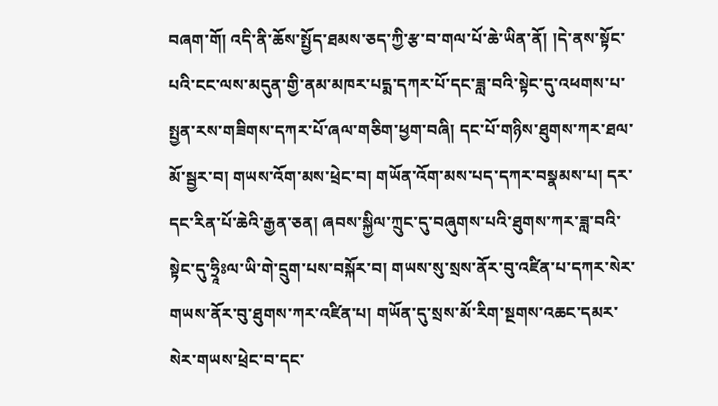བཞག་གོ། འདི་ནི་ཆོས་སྤྱོད་ཐམས་ཅད་ཀྱི་རྩ་བ་གལ་པོ་ཆེ་ཡིན་ནོ། །དེ་ནས་སྟོང་པའི་ངང་ལས་མདུན་གྱི་ནམ་མཁར་པདྨ་དཀར་པོ་དང་ཟླ་བའི་སྟེང་དུ་འཕགས་པ་སྤྱན་རས་གཟིགས་དཀར་པོ་ཞལ་གཅིག་ཕྱག་བཞི། དང་པོ་གཉིས་ཐུགས་ཀར་ཐལ་མོ་སྦྱར་བ། གཡས་འོག་མས་ཕྲེང་བ། གཡོན་འོག་མས་པད་དཀར་བསྣམས་པ། དར་དང་རིན་པོ་ཆེའི་རྒྱན་ཅན། ཞབས་སྐྱིལ་ཀྲུང་དུ་བཞུགས་པའི་ཐུགས་ཀར་ཟླ་བའི་སྟེང་དུ་ཧྲཱིཿལ་ཡི་གེ་དྲུག་པས་བསྐོར་བ། གཡས་སུ་སྲས་ནོར་བུ་འཛིན་པ་དཀར་སེར་གཡས་ནོར་བུ་ཐུགས་ཀར་འཛིན་པ། གཡོན་དུ་སྲས་མོ་རིག་སྔགས་འཆང་དམར་སེར་གཡས་ཕྲེང་བ་དང་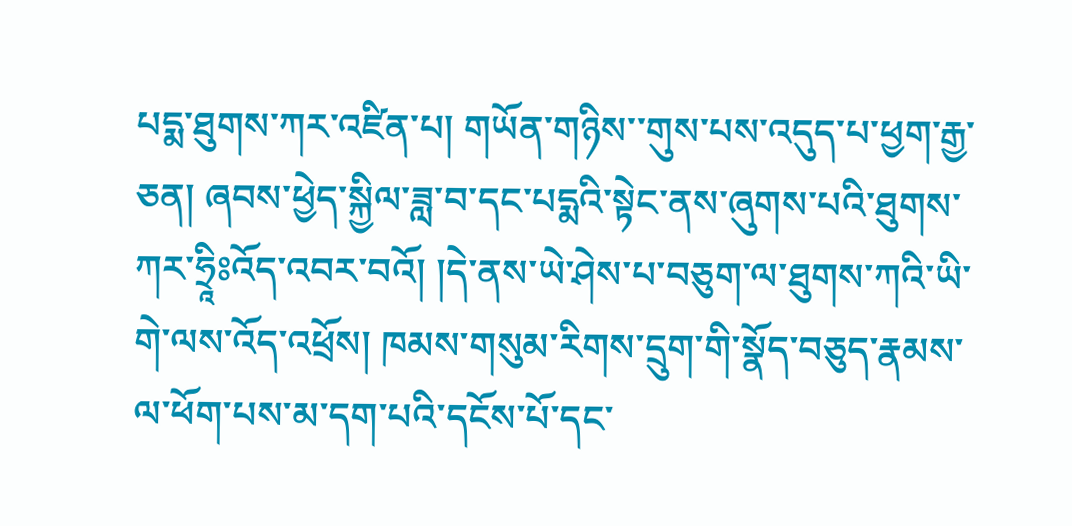པདྨ་ཐུགས་ཀར་འཛིན་པ། གཡོན་གཉིས་་གུས་པས་འདུད་པ་ཕྱག་རྒྱ་ཅན། ཞབས་ཕྱེད་སྐྱིལ་ཟླ་བ་དང་པདྨའི་སྟེང་ནས་ཞུགས་པའི་ཐུགས་ཀར་ཧྲཱིཿའོད་འབར་བའོ། །དེ་ནས་ཡེ་ཤེས་པ་བཅུག་ལ་ཐུགས་ཀའི་ཡི་གེ་ལས་འོད་འཕྲོས། ཁམས་གསུམ་རིགས་དྲུག་གི་སྣོད་བཅུད་རྣམས་ལ་ཕོག་པས་མ་དག་པའི་དངོས་པོ་དང་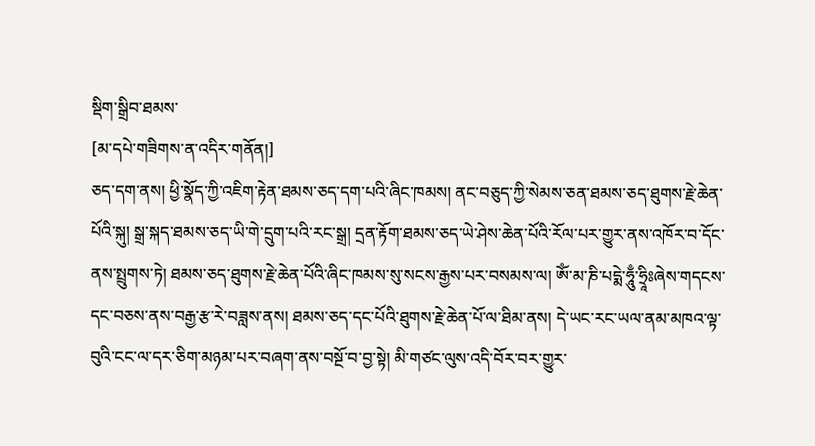སྡིག་སྒྲིབ་ཐམས་
[མ་དཔེ་གཟིགས་ན་འདིར་གནོན།]
ཅད་དག་ནས། ཕྱི་སྣོད་ཀྱི་འཇིག་རྟེན་ཐམས་ཅད་དག་པའི་ཞིང་ཁམས། ནང་བཅུད་ཀྱི་སེམས་ཅན་ཐམས་ཅད་ཐུགས་རྗེ་ཆེན་པོའི་སྐུ། སྒྲ་སྐད་ཐམས་ཅད་ཡི་གེ་དྲུག་པའི་རང་སྒྲ། དྲན་རྟོག་ཐམས་ཅད་ཡེ་ཤེས་ཆེན་པོའི་རོལ་པར་གྱུར་ནས་འཁོར་བ་དོང་ནས་སྤྲུགས་ཏེ། ཐམས་ཅད་ཐུགས་རྗེ་ཆེན་པོའི་ཞིང་ཁམས་སུ་སངས་རྒྱས་པར་བསམས་ལ། ༀ་མ་ཎི་པདྨེ་ཧཱུྃ་ཧྲཱིཿཞེས་གདངས་དང་བཅས་ནས་བརྒྱ་རྩ་རེ་བཟླས་ནས། ཐམས་ཅད་དང་པོའི་ཐུགས་རྗེ་ཆེན་པོ་ལ་ཐིམ་ནས། དེ་ཡང་རང་ཡལ་ནམ་མཁའ་ལྟ་བུའི་ངང་ལ་དར་ཅིག་མཉམ་པར་བཞག་ནས་བསྔོ་བ་བྱ་སྟེ། མི་གཙང་ལུས་འདི་བོར་བར་གྱུར་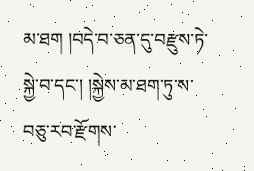མ་ཐག །བདེ་བ་ཅན་དུ་བརྫུས་ཏེ་སྐྱེ་བ་དང་། །སྐྱེས་མ་ཐག་ཏུ་ས་བཅུ་རབ་རྫོགས་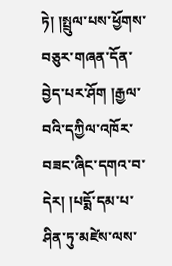ཏེ། །སྤྲུལ་པས་ཕྱོགས་བཅུར་གཞན་དོན་བྱེད་པར་ཤོག །རྒྱལ་བའི་དཀྱིལ་འཁོར་བཟང་ཞིང་དགའ་བ་དེར། །པདྨོ་དམ་པ་ཤིན་ཏུ་མཛེས་ལས་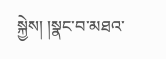སྐྱེས། །སྣང་བ་མཐའ་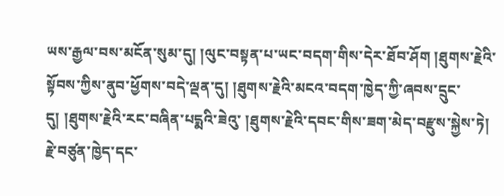ཡས་རྒྱལ་བས་མངོན་སུམ་དུ། །ལུང་བསྟན་པ་ཡང་བདག་གིས་དེར་ཐོབ་ཤོག །ཐུགས་རྗེའི་སྟོབས་ཀྱིས་ནུབ་ཕྱོགས་བདེ་ལྡན་དུ། །ཐུགས་རྗེའི་མངའ་བདག་ཁྱེད་ཀྱི་ཞབས་དྲུང་དུ། །ཐུགས་རྗེའི་རང་བཞིན་པདྨའི་ཟེའུ་ །ཐུགས་རྗེའི་དབང་གིས་ཟག་མེད་བརྫུས་སྐྱེས་ཏེ། རྗེ་བཙུན་ཁྱེད་དང་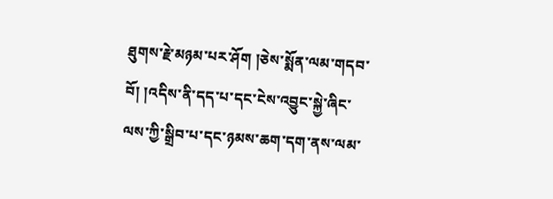ཐུགས་རྗེ་མཉམ་པར་ཤོག །ཅེས་སྨོན་ལམ་གདབ་བོ། །འདིས་ནི་དད་པ་དང་ངེས་འབྱུང་སྐྱེ་ཞིང་ལས་ཀྱི་སྒྲིབ་པ་དང་ཉམས་ཆག་དག་ནས་ལམ་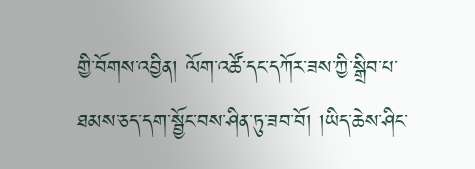གྱི་བོགས་འབྱིན། ལོག་འཚོ་དང་དཀོར་ཟས་ཀྱི་སྒྲིབ་པ་ཐམས་ཅད་དག་སྦྱོང་བས་ཤིན་ཏུ་ཟབ་བོ། །ཡིད་ཆེས་ཤིང་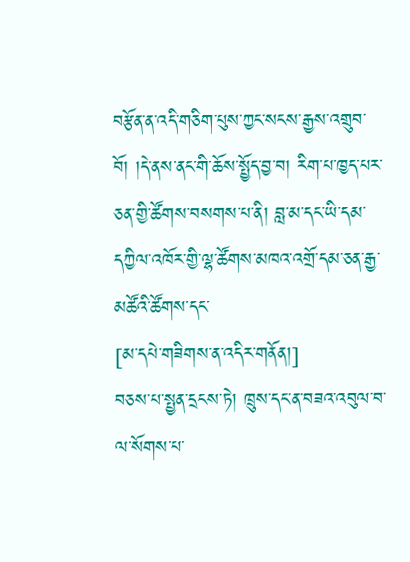བརྩོན་ན་འདི་གཅིག་པུས་ཀྱང་སངས་རྒྱས་འགྲུབ་བོ། །དེ་ནས་ནང་གི་ཆོས་སྤྱོད་བྱ་བ། རིག་པ་ཁྱད་པར་ཅན་གྱི་ཚོགས་བསགས་པ་ནི། བླ་མ་དང་ཡི་དམ་དཀྱིལ་འཁོར་གྱི་ལྷ་ཚོགས་མཁའ་འགྲོ་དམ་ཅན་རྒྱ་མཚོའི་ཚོགས་དང་
[མ་དཔེ་གཟིགས་ན་འདིར་གནོན།]
བཅས་པ་སྤྱན་དྲངས་ཏེ། ཁྲུས་དང་ན་བཟའ་འབུལ་བ་ལ་སོགས་པ་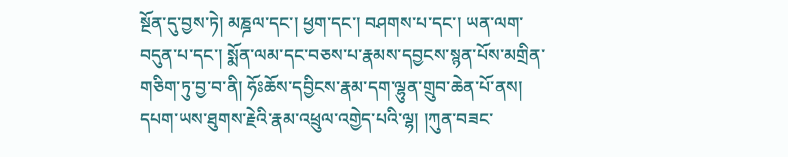སྔོན་དུ་བྱས་ཏེ། མཎྜལ་དང་། ཕྱག་དང་། བཤགས་པ་དང་། ཡན་ལག་བདུན་པ་དང་། སྨོན་ལམ་དང་བཅས་པ་རྣམས་དབྱངས་སྙན་པོས་མགྲིན་གཅིག་ཏུ་བྱ་བ་ནི། ཧོཿཆོས་དབྱིངས་རྣམ་དག་ལྷུན་གྲུབ་ཆེན་པོ་ནས། དཔག་ཡས་ཐུགས་རྗེའི་རྣམ་འཕྲུལ་འགྱེད་པའི་ལྷ། །ཀུན་བཟང་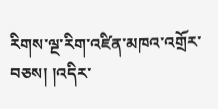རིགས་ལྔ་རིག་འཛིན་མཁའ་འགྲོར་བཅས། །འདིར་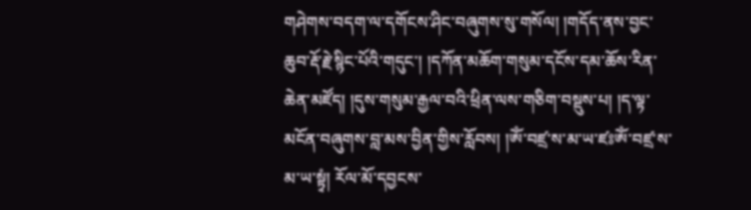གཤེགས་བདག་ལ་དགོངས་ཤིང་བཞུགས་སུ་གསོལ། །གདོད་ནས་བྱང་ཆུབ་རྡོ་རྗེ་སྙིང་པོའི་གདུང་། །དཀོན་མཆོག་གསུམ་དངོས་དམ་ཆོས་རིན་ཆེན་མཛོད། །དུས་གསུམ་རྒྱལ་བའི་ཕྲིན་ལས་གཅིག་བསྡུས་པ། །ད་ལྟ་མངོན་བཞུགས་བླ་མས་བྱིན་གྱིས་རློབས། །ༀ་བཛྲ་ས་མ་ཡ་ཛཿༀ་བཛྲ་ས་མ་ཡ་སྟྭཾ། རོལ་མོ་དབྱངས་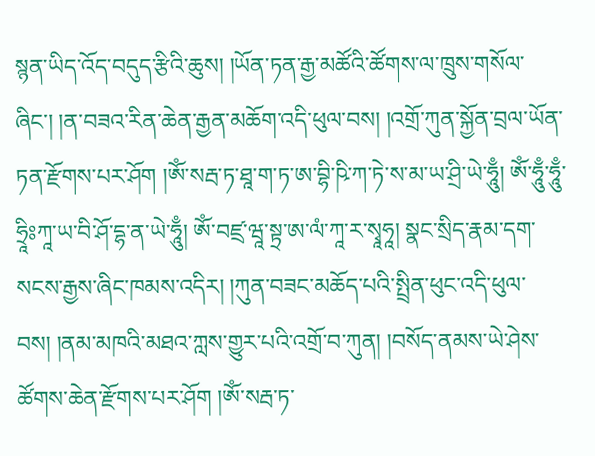སྙན་ཡིད་འོད་བདུད་རྩིའི་ཆུས། །ཡོན་ཏན་རྒྱ་མཚོའི་ཚོགས་ལ་ཁྲུས་གསོལ་ཞིང་། །ན་བཟའ་རིན་ཆེན་རྒྱན་མཆོག་འདི་ཕུལ་བས། །འགྲོ་ཀུན་སྐྱོན་བྲལ་ཡོན་ཏན་རྫོགས་པར་ཤོག །ༀ་སརྦ་ཏ་ཐཱ་ག་ཏ་ཨ་བྷི་ཥི་ཀ་ཏེ་ས་མ་ཡ་ཤྲི་ཡེ་ཧཱུྃ། ༀ་ཧཱུྃ་ཧཱུྃ་ཧྲཱིཿཀཱ་ཡ་བི་ཤོ་དྷ་ན་ཡེ་ཧཱུྃ། ༀ་བཛྲ་ཝཱ་སྟྲ་ཨ་ལཾ་ཀཱ་ར་སྭཱཧཱ། སྣང་སྲིད་རྣམ་དག་སངས་རྒྱས་ཞིང་ཁམས་འདིར། །ཀུན་བཟང་མཆོད་པའི་སྤྲིན་ཕུང་འདི་ཕུལ་བས། །ནམ་མཁའི་མཐའ་ཀླས་གྱུར་པའི་འགྲོ་བ་ཀུན། །བསོད་ནམས་ཡེ་ཤེས་ཚོགས་ཆེན་རྫོགས་པར་ཤོག །ༀ་སརྦ་ཏ་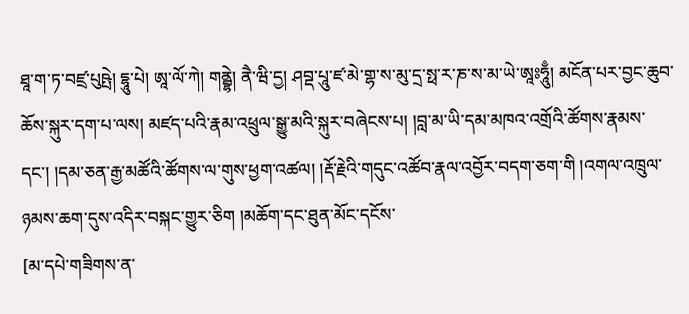ཐཱ་ག་ཏ་བཛྲ་པུཥྤེ། དྷཱུ་པེ། ཨཱ་ལོ་ཀེ། གནྦྷེ། ནཻ་ཝི་དྱ། ཤབྡ་པཱུ་ཛ་མེ་གྷ་ས་མུ་དྲ་སྥ་ར་ཎ་ས་མ་ཡེ་ཨཱཿཧཱུྃ། མངོན་པར་བྱང་ཆུབ་ཆོས་སྐུར་དག་པ་ལས། མཛད་པའི་རྣམ་འཕྲུལ་སྒྱུ་མའི་སྐུར་བཞེངས་པ། །བླ་མ་ཡི་དམ་མཁའ་འགྲོའི་ཚོགས་རྣམས་དང་། །དམ་ཅན་རྒྱ་མཚོའི་ཚོགས་ལ་གུས་ཕྱག་འཚལ། །རྡོ་རྗེའི་གདུང་འཚོབ་རྣལ་འབྱོར་བདག་ཅག་གི །འགལ་འཁྲུལ་ཉམས་ཆག་དུས་འདིར་བསྐང་གྱུར་ཅིག །མཆོག་དང་ཐུན་མོང་དངོས་
[མ་དཔེ་གཟིགས་ན་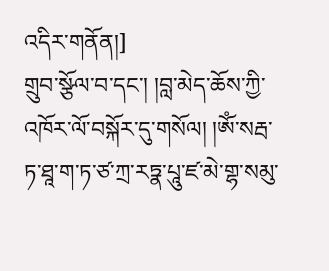འདིར་གནོན།]
གྲུབ་སྩོལ་བ་དང་། །བླ་མེད་ཆོས་ཀྱི་འཁོར་ལོ་བསྐོར་དུ་གསོལ། །ༀ་སརྦ་ཏ་ཐཱ་ག་ཏ་ཙ་ཀྲ་རཏྣ་པཱུ་ཛ་མེ་གྷ་སམུ་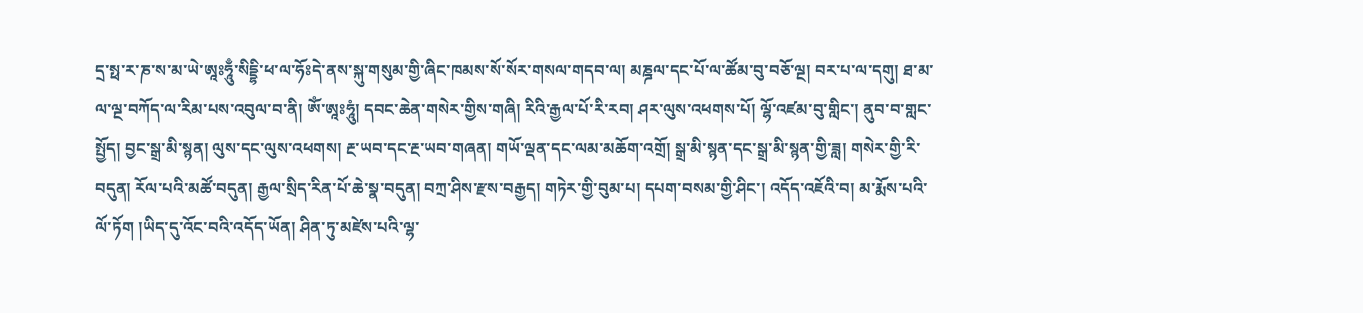དྲ་སྥ་ར་ཎ་ས་མ་ཡེ་ཨཱཿཧཱུྃ་སིདྡྷི་ཕ་ལ་ཧོཿདེ་ནས་སྐུ་གསུམ་གྱི་ཞིང་ཁམས་སོ་སོར་གསལ་གདབ་ལ། མཎྜལ་དང་པོ་ལ་ཚོམ་བུ་བཅོ་ལྔ། བར་པ་ལ་དགུ། ཐ་མ་ལ་ལྔ་བཀོད་ལ་རིམ་པས་འབུལ་བ་ནི། ༀ་ཨཱཿཧཱུཾ། དབང་ཆེན་གསེར་གྱིས་གཞི། རིའི་རྒྱལ་པོ་རི་རབ། ཤར་ལུས་འཕགས་པོ། ལྷོ་འཛམ་བུ་གླིང་། ནུབ་བ་གླང་སྤྱོད། བྱང་སྒྲ་མི་སྙན། ལུས་དང་ལུས་འཕགས། རྔ་ཡབ་དང་རྔ་ཡབ་གཞན། གཡོ་ལྡན་དང་ལམ་མཆོག་འགྲོ། སྒྲ་མི་སྙན་དང་སྒྲ་མི་སྙན་གྱི་ཟླ། གསེར་གྱི་རི་བདུན། རོལ་པའི་མཚོ་བདུན། རྒྱལ་སྲིད་རིན་པོ་ཆེ་སྣ་བདུན། བཀྲ་ཤིས་རྫས་བརྒྱད། གཏེར་གྱི་བུམ་པ། དཔག་བསམ་གྱི་ཤིང་། འདོད་འཇོའི་བ། མ་རྨོས་པའི་ལོ་ཏོག །ཡིད་དུ་འོང་བའི་འདོད་ཡོན། ཤིན་ཏུ་མཛེས་པའི་ལྷ་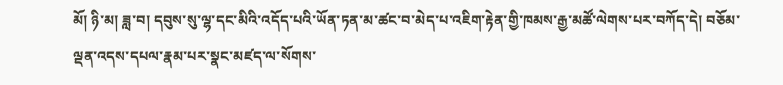མོ། ཉི་མ། ཟླ་བ། དབུས་སུ་ལྷ་དང་མིའི་འདོད་པའི་ཡོན་ཏན་མ་ཚང་བ་མེད་པ་འཇིག་རྟེན་གྱི་ཁམས་རྒྱ་མཚོ་ལེགས་པར་བཀོད་དེ། བཅོམ་ལྡན་འདས་དཔལ་རྣམ་པར་སྣང་མཛད་ལ་སོགས་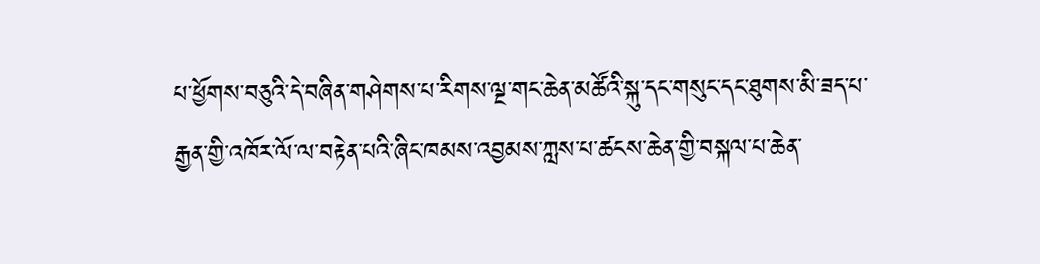པ་ཕྱོགས་བཅུའི་དེ་བཞིན་གཤེགས་པ་རིགས་ལྔ་གང་ཆེན་མཚོའི་སྐུ་དང་གསུང་དང་ཐུགས་མི་ཟད་པ་རྒྱན་གྱི་འཁོར་ལོ་ལ་བརྟེན་པའི་ཞིང་ཁམས་འབྱམས་ཀླས་པ་ཚངས་ཆེན་གྱི་བསྐལ་པ་ཆེན་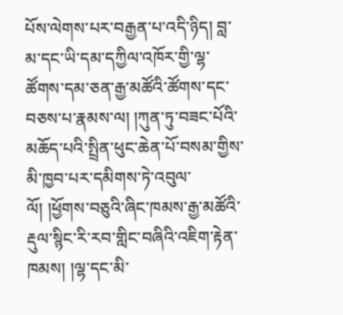པོས་ལེགས་པར་བརྒྱན་པ་འདི་ཉིད། བླ་མ་དང་ཡི་དམ་དཀྱིལ་འཁོར་གྱི་ལྷ་ཚོགས་དམ་ཅན་རྒྱ་མཚོའི་ཚོགས་དང་བཅས་པ་རྣམས་ལ། །ཀུན་ཏུ་བཟང་པོའི་མཆོད་པའི་སྤྲིན་ཕུང་ཆེན་པོ་བསམ་གྱིས་མི་ཁྱབ་པར་དམིགས་ཏེ་འབུལ་ལོ། །ཕྱོགས་བཅུའི་ཞིང་ཁམས་རྒྱ་མཚོའི་རྡུལ་སྙིང་རི་རབ་གླིང་བཞིའི་འཇིག་རྟེན་ཁམས། །ལྷ་དང་མི་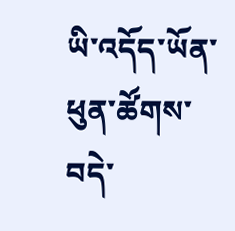ཡི་འདོད་ཡོན་ཕུན་ཚོགས་བདེ་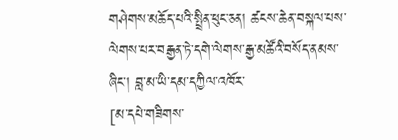གཤེགས་མཆོད་པའི་སྤྲིན་ཕུང་ཅན། ཚངས་ཆེན་བསྐལ་པས་ལེགས་པར་བརྒྱན་ཏེ་དགེ་ལེགས་རྒྱ་མཚོའི་བསོད་ནམས་ཞིང་། བླ་མ་ཡི་དམ་དཀྱིལ་འཁོར་
[མ་དཔེ་གཟིགས་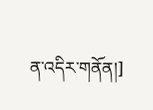ན་འདིར་གནོན།]